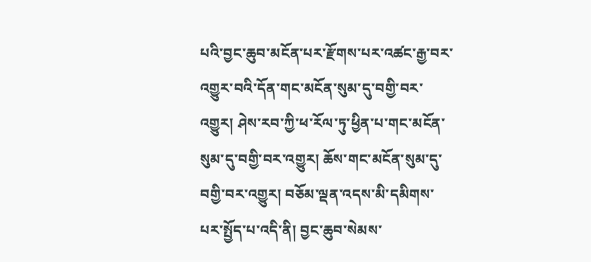པའི་བྱང་ཆུབ་མངོན་པར་རྫོགས་པར་འཚང་རྒྱ་བར་འགྱུར་བའི་དོན་གང་མངོན་སུམ་དུ་བགྱི་བར་འགྱུར། ཤེས་རབ་ཀྱི་ཕ་རོལ་ཏུ་ཕྱིན་པ་གང་མངོན་སུམ་དུ་བགྱི་བར་འགྱུར། ཆོས་གང་མངོན་སུམ་དུ་བགྱི་བར་འགྱུར། བཅོམ་ལྡན་འདས་མི་དམིགས་པར་སྤྱོད་པ་འདི་ནི། བྱང་ཆུབ་སེམས་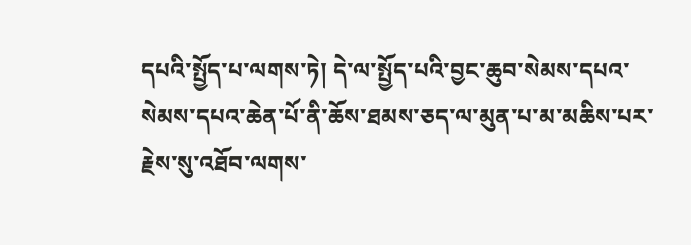དཔའི་སྤྱོད་པ་ལགས་ཏེ། དེ་ལ་སྤྱོད་པའི་བྱང་ཆུབ་སེམས་དཔའ་སེམས་དཔའ་ཆེན་པོ་ནི་ཆོས་ཐམས་ཅད་ལ་མུན་པ་མ་མཆིས་པར་རྗེས་སུ་འཐོབ་ལགས་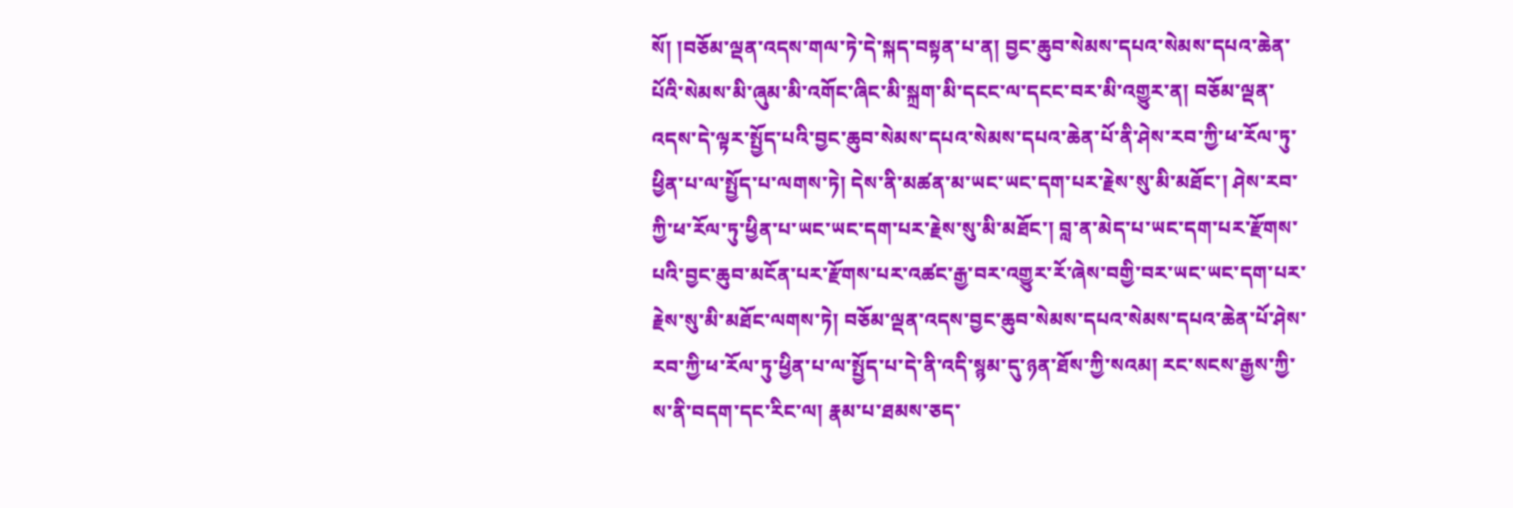སོ། །བཅོམ་ལྡན་འདས་གལ་ཏེ་དེ་སྐད་བསྟན་པ་ན། བྱང་ཆུབ་སེམས་དཔའ་སེམས་དཔའ་ཆེན་པོའི་སེམས་མི་ཞུམ་མི་འགོང་ཞིང་མི་སྐྲག་མི་དངང་ལ་དངང་བར་མི་འགྱུར་ན། བཅོམ་ལྡན་འདས་དེ་ལྟར་སྤྱོད་པའི་བྱང་ཆུབ་སེམས་དཔའ་སེམས་དཔའ་ཆེན་པོ་ནི་ཤེས་རབ་ཀྱི་ཕ་རོལ་ཏུ་ཕྱིན་པ་ལ་སྤྱོད་པ་ལགས་ཏེ། དེས་ནི་མཚན་མ་ཡང་ཡང་དག་པར་རྗེས་སུ་མི་མཐོང་། ཤེས་རབ་ཀྱི་ཕ་རོལ་ཏུ་ཕྱིན་པ་ཡང་ཡང་དག་པར་རྗེས་སུ་མི་མཐོང་། བླ་ན་མེད་པ་ཡང་དག་པར་རྫོགས་པའི་བྱང་ཆུབ་མངོན་པར་རྫོགས་པར་འཚང་རྒྱ་བར་འགྱུར་རོ་ཞེས་བགྱི་བར་ཡང་ཡང་དག་པར་རྗེས་སུ་མི་མཐོང་ལགས་ཏེ། བཅོམ་ལྡན་འདས་བྱང་ཆུབ་སེམས་དཔའ་སེམས་དཔའ་ཆེན་པོ་ཤེས་རབ་ཀྱི་ཕ་རོལ་ཏུ་ཕྱིན་པ་ལ་སྤྱོད་པ་དེ་ནི་འདི་སྙམ་དུ་ཉན་ཐོས་ཀྱི་སའམ། རང་སངས་རྒྱས་ཀྱི་ས་ནི་བདག་དང་རིང་ལ། རྣམ་པ་ཐམས་ཅད་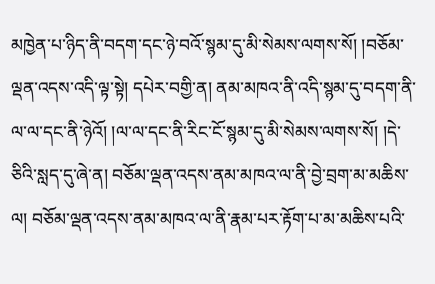མཁྱེན་པ་ཉིད་ནི་བདག་དང་ཉེ་བའོ་སྙམ་དུ་མི་སེམས་ལགས་སོ། །བཅོམ་ལྡན་འདས་འདི་ལྟ་སྟེ། དཔེར་བགྱི་ན། ནམ་མཁའ་ནི་འདི་སྙམ་དུ་བདག་ནི་ལ་ལ་དང་ནི་ཉེའོ། །ལ་ལ་དང་ནི་རིང་ངོ་སྙམ་དུ་མི་སེམས་ལགས་སོ། །དེ་ཅིའི་སླད་དུ་ཞེ་ན། བཅོམ་ལྡན་འདས་ནམ་མཁའ་ལ་ནི་བྱེ་བྲག་མ་མཆིས་ལ། བཅོམ་ལྡན་འདས་ནམ་མཁའ་ལ་ནི་རྣམ་པར་རྟོག་པ་མ་མཆིས་པའི་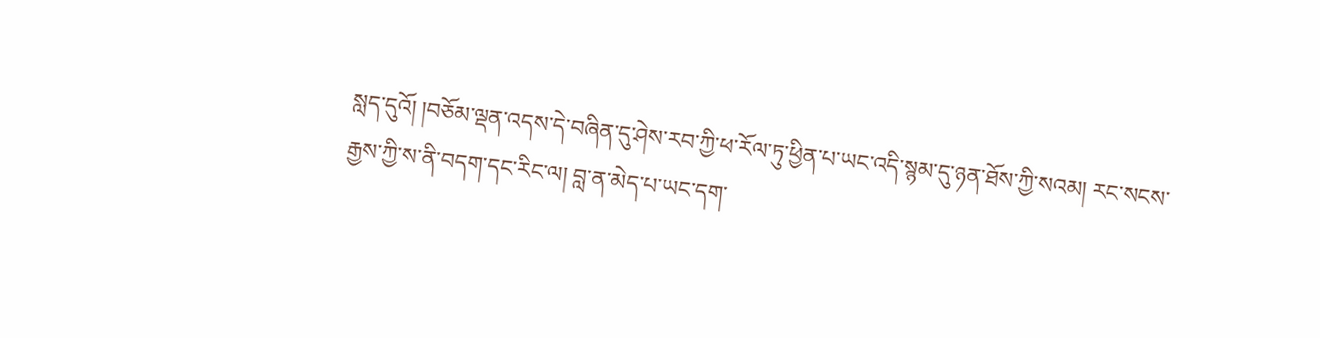སླད་དུའོ། །བཅོམ་ལྡན་འདས་དེ་བཞིན་དུ་ཤེས་རབ་ཀྱི་ཕ་རོལ་ཏུ་ཕྱིན་པ་ཡང་འདི་སྙམ་དུ་ཉན་ཐོས་ཀྱི་སའམ། རང་སངས་རྒྱས་ཀྱི་ས་ནི་བདག་དང་རིང་ལ། བླ་ན་མེད་པ་ཡང་དག་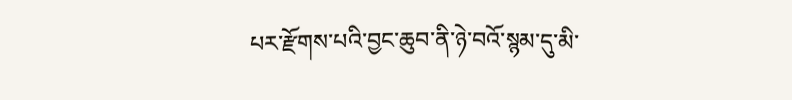པར་རྫོགས་པའི་བྱང་ཆུབ་ནི་ཉེ་བའོ་སྙམ་དུ་མི་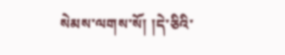སེམས་ལགས་སོ། །དེ་ཅིའི་